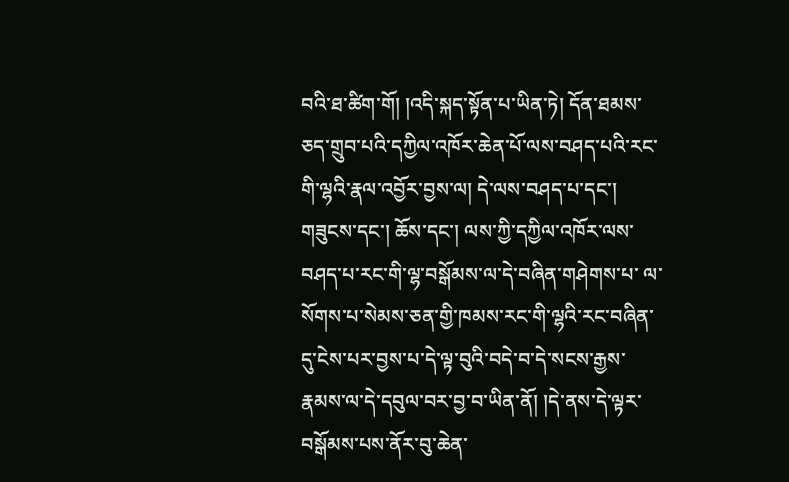བའི་ཐ་ཚིག་གོ། །འདི་སྐད་སྟོན་པ་ཡིན་ཏེ། དོན་ཐམས་ཅད་གྲུབ་པའི་དཀྱིལ་འཁོར་ཆེན་པོ་ལས་བཤད་པའི་རང་གི་ལྷའི་རྣལ་འབྱོར་བྱས་ལ། དེ་ལས་བཤད་པ་དང་། གཟུངས་དང་། ཆོས་དང་། ལས་ཀྱི་དཀྱིལ་འཁོར་ལས་བཤད་པ་རང་གི་ལྷ་བསྒོམས་ལ་དེ་བཞིན་གཤེགས་པ་ ལ་སོགས་པ་སེམས་ཅན་གྱི་ཁམས་རང་གི་ལྷའི་རང་བཞིན་དུ་ངེས་པར་བྱས་པ་དེ་ལྟ་བུའི་བདེ་བ་དེ་སངས་རྒྱས་རྣམས་ལ་དེ་དབུལ་བར་བྱ་བ་ཡིན་ནོ། །དེ་ནས་དེ་ལྟར་བསྒོམས་པས་ནོར་བུ་ཆེན་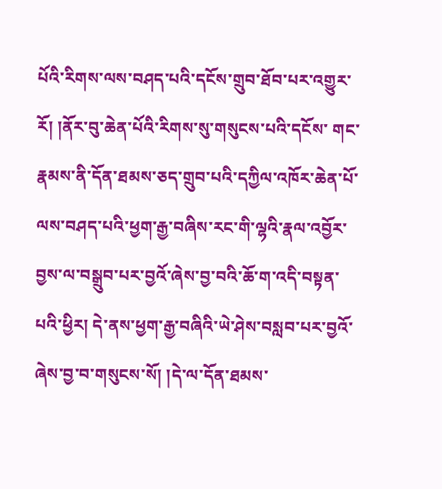པོའི་རིགས་ལས་བཤད་པའི་དངོས་གྲུབ་ཐོབ་པར་འགྱུར་རོ། །ནོར་བུ་ཆེན་པོའི་རིགས་སུ་གསུངས་པའི་དངོས་ གང་རྣམས་ནི་དོན་ཐམས་ཅད་གྲུབ་པའི་དཀྱིལ་འཁོར་ཆེན་པོ་ལས་བཤད་པའི་ཕྱག་རྒྱ་བཞིས་རང་གི་ལྷའི་རྣལ་འབྱོར་བྱས་ལ་བསྒྲུབ་པར་བྱའོ་ཞེས་བྱ་བའི་ཆོ་ག་འདི་བསྟན་པའི་ཕྱིར། དེ་ནས་ཕྱག་རྒྱ་བཞིའི་ཡེ་ཤེས་བསླབ་པར་བྱའོ་ཞེས་བྱ་བ་གསུངས་སོ། །དེ་ལ་དོན་ཐམས་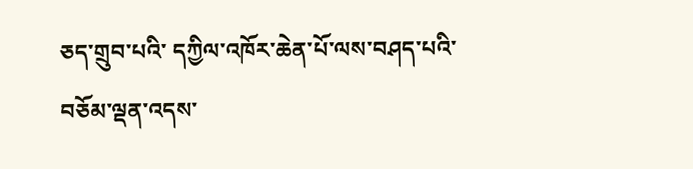ཅད་གྲུབ་པའི་ དཀྱིལ་འཁོར་ཆེན་པོ་ལས་བཤད་པའི་བཅོམ་ལྡན་འདས་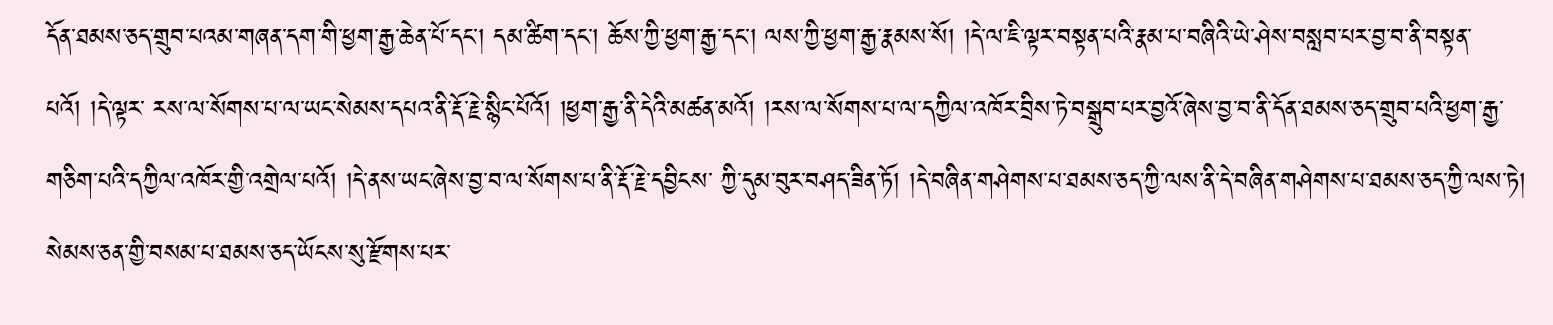དོན་ཐམས་ཅད་གྲུབ་པའམ་གཞན་དག་གི་ཕྱག་རྒྱ་ཆེན་པོ་དང་། དམ་ཚིག་དང་། ཆོས་ཀྱི་ཕྱག་རྒྱ་དང་། ལས་ཀྱི་ཕྱག་རྒྱ་རྣམས་སོ། །དེ་ལ་ཇི་ལྟར་བསྟན་པའི་རྣམ་པ་བཞིའི་ཡེ་ཤེས་བསླབ་པར་བྱ་བ་ནི་བསྟན་པའོ། །དེ་ལྟར་ རས་ལ་སོགས་པ་ལ་ཡང་སེམས་དཔའ་ནི་རྡོ་རྗེ་སྙིང་པོའོ། །ཕྱག་རྒྱ་ནི་དེའི་མཚན་མའོ། །རས་ལ་སོགས་པ་ལ་དཀྱིལ་འཁོར་བྲིས་ཏེ་བསྒྲུབ་པར་བྱའོ་ཞེས་བྱ་བ་ནི་དོན་ཐམས་ཅད་གྲུབ་པའི་ཕྱག་རྒྱ་གཅིག་པའི་དཀྱིལ་འཁོར་གྱི་འགྲེལ་པའོ། །དེ་ནས་ཡང་ཞེས་བྱ་བ་ལ་སོགས་པ་ནི་རྡོ་རྗེ་དབྱིངས་ ཀྱི་དུམ་བུར་བཤད་ཟིན་ཏོ། །དེ་བཞིན་གཤེགས་པ་ཐམས་ཅད་ཀྱི་ལས་ནི་དེ་བཞིན་གཤེགས་པ་ཐམས་ཅད་ཀྱི་ལས་ཏེ། སེམས་ཅན་གྱི་བསམ་པ་ཐམས་ཅད་ཡོངས་སུ་རྫོགས་པར་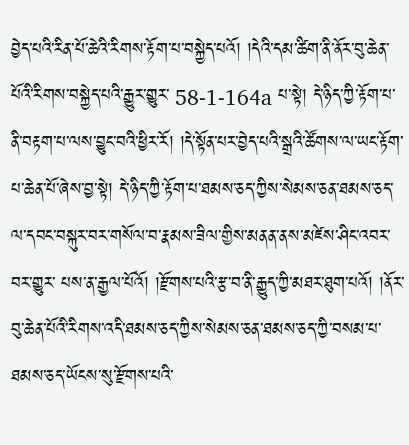བྱེད་པའི་རིན་པོ་ཆེའི་རིགས་རྟོག་པ་བསྐྱེད་པའོ། །དེའི་དམ་ཚིག་ནི་ནོར་བུ་ཆེན་པོའི་རིགས་བསྐྱེད་པའི་རྒྱུར་གྱུར་ 58-1-164a པ་སྟེ། དེ་ཉིད་ཀྱི་རྟོག་པ་ནི་བརྟག་པ་ལས་བྱུང་བའི་ཕྱིར་རོ། །དེ་སྟོན་པར་བྱེད་པའི་སྒྲའི་ཚོགས་ལ་ཡང་རྟོག་པ་ཆེན་པོ་ཞེས་བྱ་སྟེ། དེ་ཉིད་ཀྱི་རྟོག་པ་ཐམས་ཅད་ཀྱིས་སེམས་ཅན་ཐམས་ཅད་ལ་དབང་བསྐུར་བར་གསོལ་བ་རྣམས་ཟིལ་གྱིས་མནན་ནས་མཛེས་ཤིང་འབར་བར་གྱུར་ པས་ན་རྒྱལ་པོའོ། །རྫོགས་པའི་རྩ་བ་ནི་རྒྱུད་ཀྱི་མཐར་ཐུག་པའོ། །ནོར་བུ་ཆེན་པོའི་རིགས་འདི་ཐམས་ཅད་ཀྱིས་སེམས་ཅན་ཐམས་ཅད་ཀྱི་བསམ་པ་ཐམས་ཅད་ཡོངས་སུ་རྫོགས་པའི་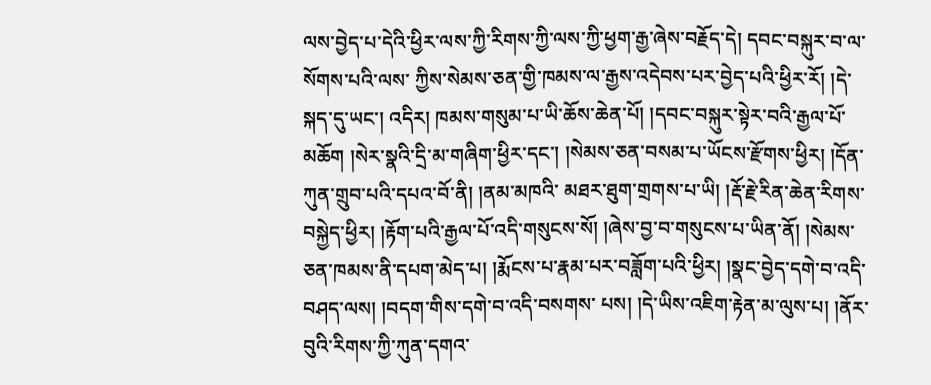ལས་བྱེད་པ་དེའི་ཕྱིར་ལས་ཀྱི་རིགས་ཀྱི་ལས་ཀྱི་ཕྱག་རྒྱ་ཞེས་བརྗོད་དེ། དབང་བསྐུར་བ་ལ་སོགས་པའི་ལས་ ཀྱིས་སེམས་ཅན་གྱི་ཁམས་ལ་རྒྱས་འདེབས་པར་བྱེད་པའི་ཕྱིར་རོ། །དེ་སྐད་དུ་ཡང་། འདིར། ཁམས་གསུམ་པ་ཡི་ཆོས་ཆེན་པོ། །དབང་བསྐུར་སྟེར་བའི་རྒྱལ་པོ་མཆོག །སེར་སྣའི་དྲི་མ་གཞིག་ཕྱིར་དང་། །སེམས་ཅན་བསམ་པ་ཡོངས་རྫོགས་ཕྱིར། །དོན་ཀུན་གྲུབ་པའི་དཔའ་བོ་ནི། །ནམ་མཁའི་ མཐར་ཐུག་གྲགས་པ་ཡི། །རྡོ་རྗེ་རིན་ཆེན་རིགས་བསྐྱེད་ཕྱིར། །རྟོག་པའི་རྒྱལ་པོ་འདི་གསུངས་སོ། །ཞེས་བྱ་བ་གསུངས་པ་ཡིན་ནོ། །སེམས་ཅན་ཁམས་ནི་དཔག་མེད་པ། །རྨོངས་པ་རྣམ་པར་བཟློག་པའི་ཕྱིར། །སྣང་བྱེད་དགེ་བ་འདི་བཤད་ལས། །བདག་གིས་དགེ་བ་འདི་བསགས་ པས། །དེ་ཡིས་འཇིག་རྟེན་མ་ལུས་པ། །ནོར་བུའི་རིགས་ཀྱི་ཀུན་དགའ་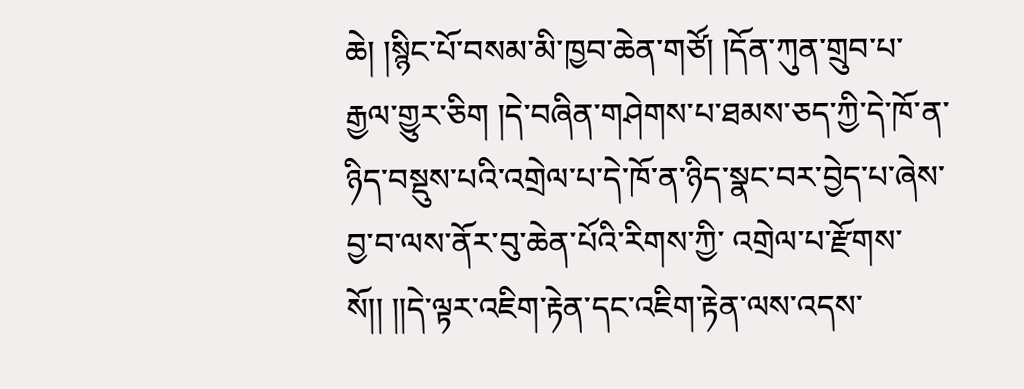ཆེ། །སྙིང་པོ་བསམ་མི་ཁྱབ་ཆེན་གཙོ། །དོན་ཀུན་གྲུབ་པ་རྒྱལ་གྱུར་ཅིག །དེ་བཞིན་གཤེགས་པ་ཐམས་ཅད་ཀྱི་དེ་ཁོ་ན་ཉིད་བསྡུས་པའི་འགྲེལ་པ་དེ་ཁོ་ན་ཉིད་སྣང་བར་བྱེད་པ་ཞེས་བྱ་བ་ལས་ནོར་བུ་ཆེན་པོའི་རིགས་ཀྱི་ འགྲེལ་པ་རྫོགས་སོ།། །།དེ་ལྟར་འཇིག་རྟེན་དང་འཇིག་རྟེན་ལས་འདས་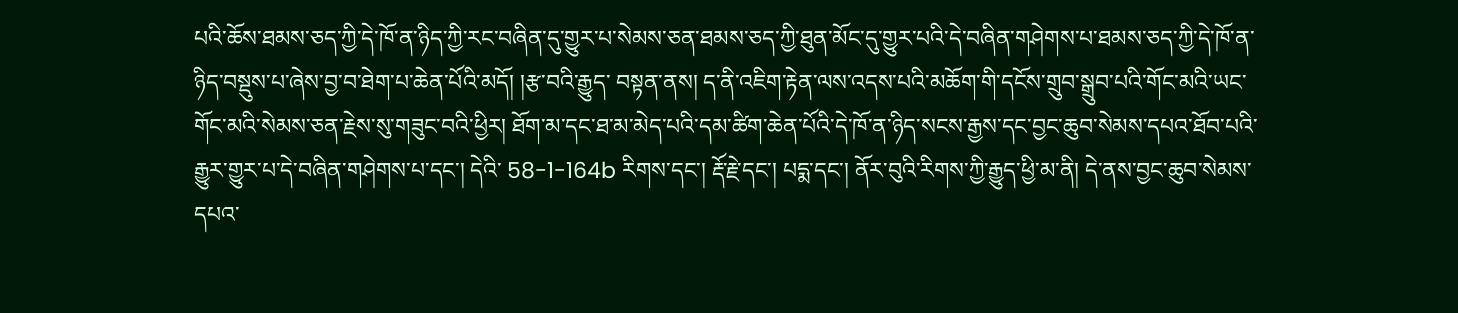པའི་ཆོས་ཐམས་ཅད་ཀྱི་དེ་ཁོ་ན་ཉིད་ཀྱི་རང་བཞིན་དུ་གྱུར་པ་སེམས་ཅན་ཐམས་ཅད་ཀྱི་ཐུན་མོང་དུ་གྱུར་པའི་དེ་བཞིན་གཤེགས་པ་ཐམས་ཅད་ཀྱི་དེ་ཁོ་ན་ཉིད་བསྡུས་པ་ཞེས་བྱ་བ་ཐེག་པ་ཆེན་པོའི་མདོ། །རྩ་བའི་རྒྱུད་ བསྟན་ནས། ད་ནི་འཇིག་རྟེན་ལས་འདས་པའི་མཆོག་གི་དངོས་གྲུབ་སྒྲུབ་པའི་གོང་མའི་ཡང་གོང་མའི་སེམས་ཅན་རྗེས་སུ་གཟུང་བའི་ཕྱིར། ཐོག་མ་དང་ཐ་མ་མེད་པའི་དམ་ཚིག་ཆེན་པོའི་དེ་ཁོ་ན་ཉིད་སངས་རྒྱས་དང་བྱང་ཆུབ་སེམས་དཔའ་ཐོབ་པའི་རྒྱུར་གྱུར་པ་དེ་བཞིན་གཤེགས་པ་དང་། དེའི་ 58-1-164b རིགས་དང་། རྡོ་རྗེ་དང་། པདྨ་དང་། ནོར་བུའི་རིགས་ཀྱི་རྒྱུད་ཕྱི་མ་ནི། དེ་ནས་བྱང་ཆུབ་སེམས་དཔའ་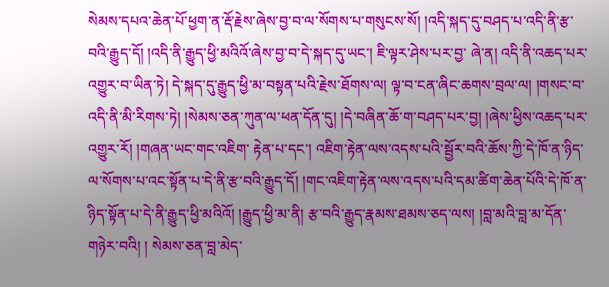སེམས་དཔའ་ཆེན་པོ་ཕྱག་ན་རྡོ་རྗེས་ཞེས་བྱ་བ་ལ་སོགས་པ་གསུངས་སོ། །འདི་སྐད་དུ་བཤད་པ་འདི་ནི་རྩ་བའི་རྒྱུད་དོ། །འདི་ནི་རྒྱུད་ཕྱི་མའིའོ་ཞེས་བྱ་བ་དེ་སྐད་དུ་ཡང་། ཇི་ལྟར་ཤེས་པར་བྱ་ ཞེ་ན། འདི་ནི་འཆད་པར་འགྱུར་བ་ཡིན་ཏེ། དེ་སྐད་དུ་རྒྱུད་ཕྱི་མ་བསྟན་པའི་རྗེས་ཐོགས་ལ། ལྟ་བ་ངན་ཞིང་ཆགས་བྲལ་ལ། །གསང་བ་འདི་ནི་མི་རིགས་ཏེ། །སེམས་ཅན་ཀུན་ལ་ཕན་དོན་དུ། །དེ་བཞིན་ཆོ་ག་བཤད་པར་བྱ། །ཞེས་ཕྱིས་འཆད་པར་འགྱུར་རོ། །གཞན་ཡང་གང་འཇིག་ རྟེན་པ་དང་། འཇིག་རྟེན་ལས་འདས་པའི་སྦྱོར་བའི་ཆོས་ཀྱི་དེ་ཁོ་ན་ཉིད་ལ་སོགས་པ་འང་སྟོན་པ་དེ་ནི་རྩ་བའི་རྒྱུད་དོ། །གང་འཇིག་རྟེན་ལས་འདས་པའི་དམ་ཚིག་ཆེན་པོའི་དེ་ཁོ་ན་ཉིད་སྟོན་པ་དེ་ནི་རྒྱུད་ཕྱི་མའིའོ། །རྒྱུད་ཕྱི་མ་ནི། རྩ་བའི་རྒྱུད་རྣམས་ཐམས་ཅད་ལས། །བླ་མའི་བླ་མ་དོན་གཉེར་བའི། ། སེམས་ཅན་བླ་མེད་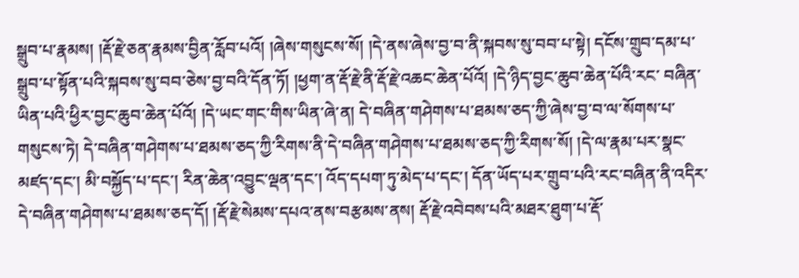སྒྲུབ་པ་རྣམས། །རྡོ་རྗེ་ཅན་རྣམས་བྱིན་རློབ་པའོ། །ཞེས་གསུངས་སོ། །དེ་ནས་ཞེས་བྱ་བ་ནི་སྐབས་སུ་བབ་པ་སྟེ། དངོས་གྲུབ་དམ་པ་སྒྲུབ་པ་སྟོན་པའི་སྐབས་སུ་བབ་ཅེས་བྱ་བའི་དོན་ཏོ། །ཕྱག་ན་རྡོ་རྗེ་ནི་རྡོ་རྗེ་འཆང་ཆེན་པོའོ། །དེ་ཉིད་བྱང་ཆུབ་ཆེན་པོའི་རང་ བཞིན་ཡིན་པའི་ཕྱིར་བྱང་ཆུབ་ཆེན་པོའོ། །དེ་ཡང་གང་གིས་ཡིན་ཞེ་ན། དེ་བཞིན་གཤེགས་པ་ཐམས་ཅད་ཀྱི་ཞེས་བྱ་བ་ལ་སོགས་པ་གསུངས་ཏེ། དེ་བཞིན་གཤེགས་པ་ཐམས་ཅད་ཀྱི་རིགས་ནི་དེ་བཞིན་གཤེགས་པ་ཐམས་ཅད་ཀྱི་རིགས་སོ། །དེ་ལ་རྣམ་པར་སྣང་མཛད་དང་། མི་བསྐྱོད་པ་དང་། རིན་ཆེན་འབྱུང་ལྡན་དང་། འོད་དཔག་ཏུ་མེད་པ་དང་། དོན་ཡོད་པར་གྲུབ་པའི་རང་བཞིན་ནི་འདིར་དེ་བཞིན་གཤེགས་པ་ཐམས་ཅད་དོ། །རྡོ་རྗེ་སེམས་དཔའ་ནས་བརྩམས་ནས། རྡོ་རྗེ་འབེབས་པའི་མཐར་ཐུག་པ་རྡོ་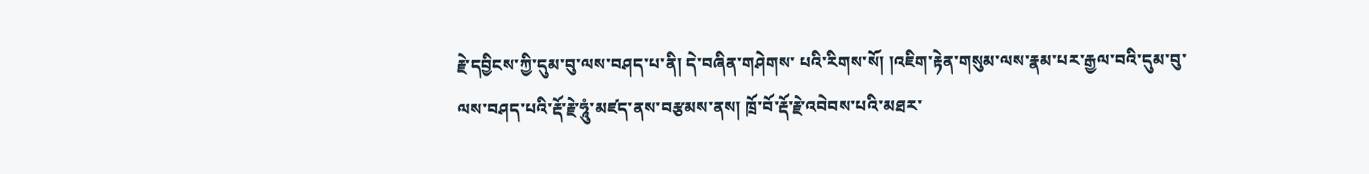རྗེ་དབྱིངས་ཀྱི་དུམ་བུ་ལས་བཤད་པ་ནི། དེ་བཞིན་གཤེགས་ པའི་རིགས་སོ། །འཇིག་རྟེན་གསུམ་ལས་རྣམ་པར་རྒྱལ་བའི་དུམ་བུ་ལས་བཤད་པའི་རྡོ་རྗེ་ཧཱུཾ་མཛད་ནས་བརྩམས་ནས། ཁྲོ་བོ་རྡོ་རྗེ་འབེབས་པའི་མཐར་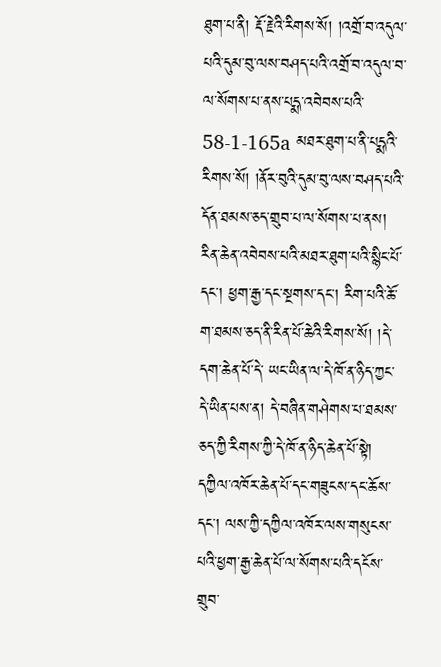ཐུག་པ་ནི། རྡོ་རྗེའི་རིགས་སོ། །འགྲོ་བ་འདུལ་པའི་དུམ་བུ་ལས་བཤད་པའི་འགྲོ་བ་འདུལ་བ་ལ་སོགས་པ་ནས་པདྨ་འབེབས་པའི་ 58-1-165a མཐར་ཐུག་པ་ནི་པདྨའི་རིགས་སོ། །ནོར་བུའི་དུམ་བུ་ལས་བཤད་པའི་དོན་ཐམས་ཅད་གྲུབ་པ་ལ་སོགས་པ་ནས། རིན་ཆེན་འབེབས་པའི་མཐར་ཐུག་པའི་སྙིང་པོ་དང་། ཕྱག་རྒྱ་དང་སྔགས་དང་། རིག་པའི་ཆོ་ག་ཐམས་ཅད་ནི་རིན་པོ་ཆེའི་རིགས་སོ། །དེ་དག་ཆེན་པོ་དེ་ ཡང་ཡིན་ལ་དེ་ཁོ་ན་ཉིད་ཀྱང་དེ་ཡིན་པས་ན། དེ་བཞིན་གཤེགས་པ་ཐམས་ཅད་ཀྱི་རིགས་ཀྱི་དེ་ཁོ་ན་ཉིད་ཆེན་པོ་སྟེ། དཀྱིལ་འཁོར་ཆེན་པོ་དང་གཟུངས་དང་ཆོས་དང་། ལས་ཀྱི་དཀྱིལ་འཁོར་ལས་གསུངས་པའི་ཕྱག་རྒྱ་ཆེན་པོ་ལ་སོགས་པའི་དངོས་གྲུབ་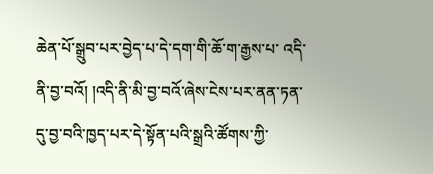ཆེན་པོ་སྒྲུབ་པར་བྱེད་པ་དེ་དག་གི་ཆོ་ག་རྒྱས་པ་ འདི་ནི་བྱ་བའོ། །འདི་ནི་མི་བྱ་བའོ་ཞེས་ངེས་པར་ནན་ཏན་དུ་བྱ་བའི་ཁྱད་པར་དེ་སྟོན་པའི་སྒྲའི་ཚོགས་ཀྱི་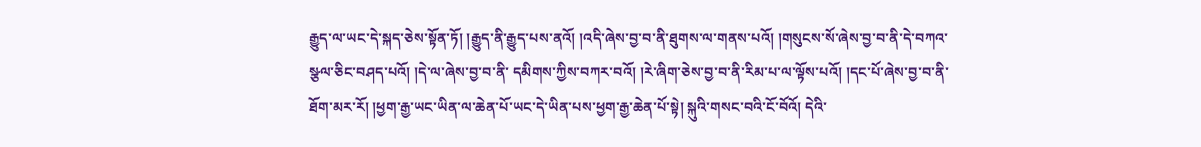རྒྱུད་ལ་ཡང་དེ་སྐད་ཅེས་སྟོན་ཏོ། །རྒྱུད་ནི་རྒྱུད་པས་ནའོ། །འདི་ཞེས་བྱ་བ་ནི་ཐུགས་ལ་གནས་པའོ། །གསུངས་སོ་ཞེས་བྱ་བ་ནི་དེ་བཀའ་སྩལ་ཅིང་བཤད་པའོ། །དེ་ལ་ཞེས་བྱ་བ་ནི་ དམིགས་ཀྱིས་བཀར་བའོ། །རེ་ཞིག་ཅེས་བྱ་བ་ནི་རིམ་པ་ལ་ལྟོས་པའོ། །དང་པོ་ཞེས་བྱ་བ་ནི་ཐོག་མར་རོ། །ཕྱག་རྒྱ་ཡང་ཡིན་ལ་ཆེན་པོ་ཡང་དེ་ཡིན་པས་ཕྱག་རྒྱ་ཆེན་པོ་སྟེ། སྐུའི་གསང་བའི་ངོ་བོའོ། དེའི་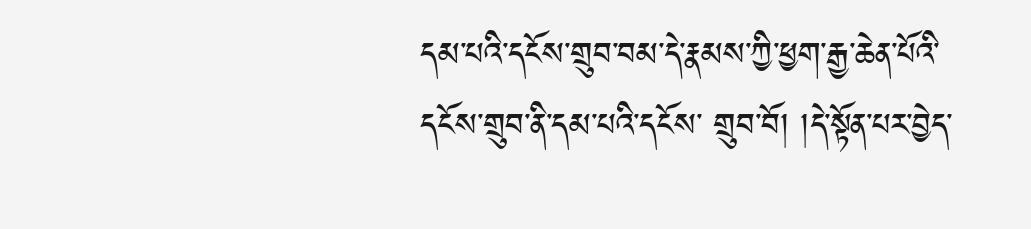དམ་པའི་དངོས་གྲུབ་བམ་དེ་རྣམས་ཀྱི་ཕྱག་རྒྱ་ཆེན་པོའི་དངོས་གྲུབ་ནི་དམ་པའི་དངོས་ གྲུབ་བོ། །དེ་སྟོན་པར་བྱེད་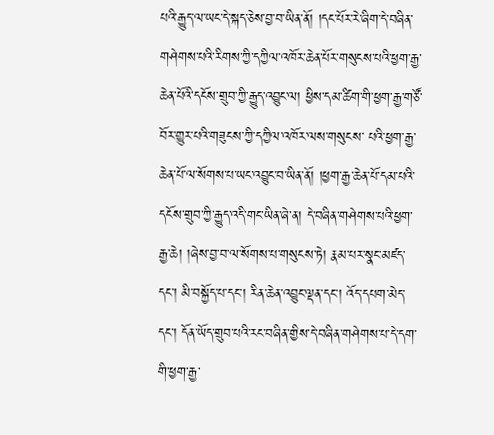པའི་རྒྱུད་ལ་ཡང་དེ་སྐད་ཅེས་བྱ་བ་ཡིན་ནོ། །དང་པོར་རེ་ཞིག་དེ་བཞིན་གཤེགས་པའི་རིགས་ཀྱི་དཀྱིལ་འཁོར་ཆེན་པོར་གསུངས་པའི་ཕྱག་རྒྱ་ཆེན་པོའི་དངོས་གྲུབ་ཀྱི་རྒྱུད་འབྱུང་ལ། ཕྱིས་དམ་ཚིག་གི་ཕྱག་རྒྱ་གཙོ་བོར་གྱུར་པའི་གཟུངས་ཀྱི་དཀྱིལ་འཁོར་ལས་གསུངས་ པའི་ཕྱག་རྒྱ་ཆེན་པོ་ལ་སོགས་པ་ཡང་འབྱུང་བ་ཡིན་ནོ། །ཕྱག་རྒྱ་ཆེན་པོ་དམ་པའི་དངོས་གྲུབ་ཀྱི་རྒྱུད་འདི་གང་ཡིན་ཞེ་ན། དེ་བཞིན་གཤེགས་པའི་ཕྱག་རྒྱ་ཆེ། །ཞེས་བྱ་བ་ལ་སོགས་པ་གསུངས་ཏེ། རྣམ་པར་སྣང་མཛད་དང་། མི་བསྐྱོད་པ་དང་། རིན་ཆེན་འབྱུང་ལྡན་དང་། འོད་དཔག་མེད་ དང་། དོན་ཡོད་གྲུབ་པའི་རང་བཞིན་གྱིས་དེ་བཞིན་གཤེགས་པ་དེ་དག་གི་ཕྱག་རྒྱ་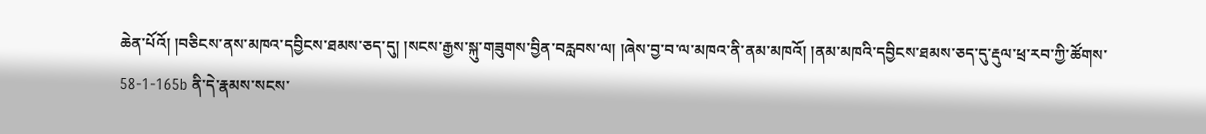ཆེན་པོའོ། །བཅིངས་ནས་མཁའ་དབྱིངས་ཐམས་ཅད་དུ། །སངས་རྒྱས་སྐུ་གཟུགས་བྱིན་བརླབས་ལ། །ཞེས་བྱ་བ་ལ་མཁའ་ནི་ནམ་མཁའོ། །ནམ་མཁའི་དབྱིངས་ཐམས་ཅད་དུ་རྡུལ་ཕྲ་རབ་ཀྱི་ཚོགས་ 58-1-165b ནི་དེ་རྣམས་སངས་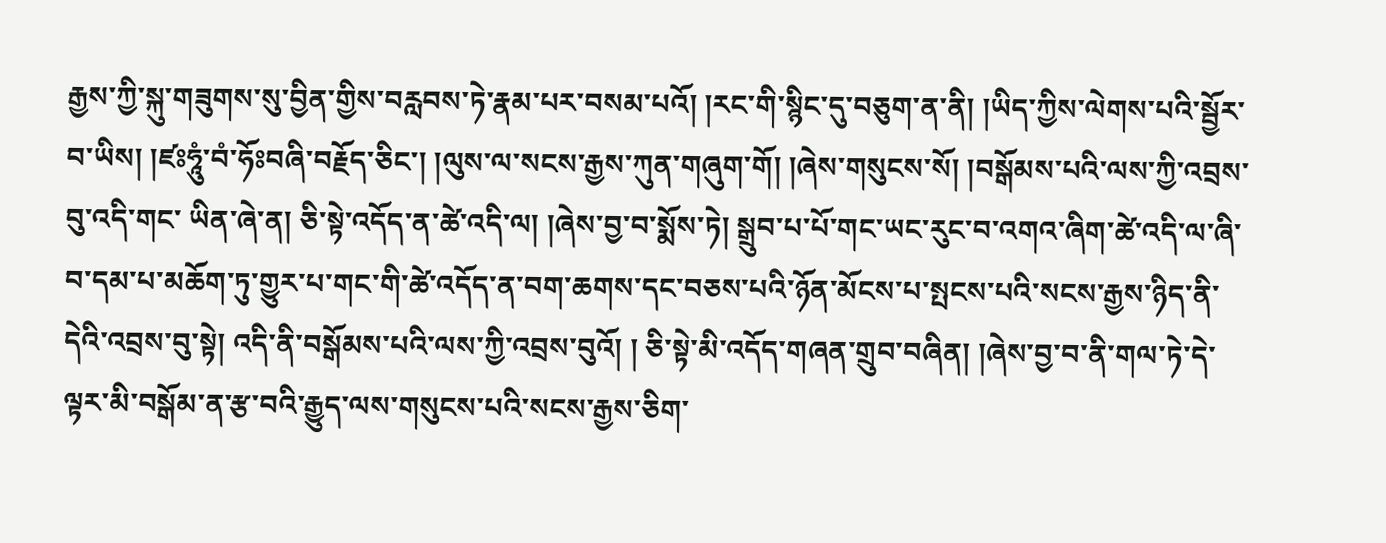རྒྱས་ཀྱི་སྐུ་གཟུགས་སུ་བྱིན་གྱིས་བརླབས་ཏེ་རྣམ་པར་བསམ་པའོ། །རང་གི་སྙིང་དུ་བཅུག་ན་ནི། །ཡིད་ཀྱིས་ལེགས་པའི་སྦྱོར་བ་ཡིས། །ཛཿཧཱུཾ་བཾ་ཧོཿབཞི་བརྗོད་ཅིང་། །ལུས་ལ་སངས་རྒྱས་ཀུན་གཞུག་གོ། །ཞེས་གསུངས་སོ། །བསྒོམས་པའི་ལས་ཀྱི་འབྲས་བུ་འདི་གང་ ཡིན་ཞེ་ན། ཅི་སྟེ་འདོད་ན་ཚེ་འདི་ལ། །ཞེས་བྱ་བ་སྨོས་ཏེ། སྒྲུབ་པ་པོ་གང་ཡང་རུང་བ་འགའ་ཞིག་ཚེ་འདི་ལ་ཞི་བ་དམ་པ་མཆོག་ཏུ་གྱུར་པ་གང་གི་ཚེ་འདོད་ན་བག་ཆགས་དང་བཅས་པའི་ཉོན་མོངས་པ་སྤངས་པའི་སངས་རྒྱས་ཉིད་ནི་དེའི་འབྲས་བུ་སྟེ། འདི་ནི་བསྒོམས་པའི་ལས་ཀྱི་འབྲས་བུའོ། ། ཅི་སྟེ་མི་འདོད་གཞན་གྲུབ་བཞིན། །ཞེས་བྱ་བ་ནི་གལ་ཏེ་དེ་ལྟར་མི་བསྒོམ་ན་རྩ་བའི་རྒྱུད་ལས་གསུངས་པའི་སངས་རྒྱས་ཅིག་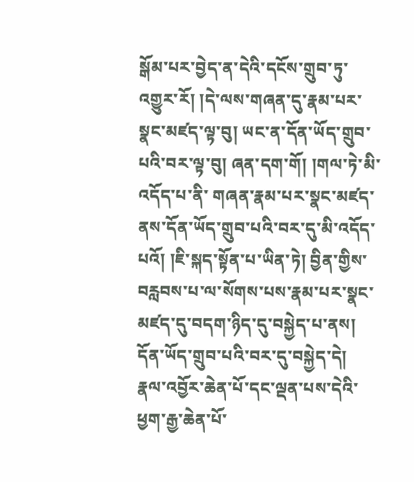སྒོམ་པར་བྱེད་ན་དེའི་དངོས་གྲུབ་ཏུ་འགྱུར་རོ། །དེ་ལས་གཞན་དུ་རྣམ་པར་སྣང་མཛད་ལྟ་བུ། ཡང་ན་དོན་ཡོད་གྲུབ་པའི་བར་ལྟ་བུ། ཞན་དག་གོ། །གལ་ཏེ་མི་འདོད་པ་ནི་ གཞན་རྣམ་པར་སྣང་མཛད་ནས་དོན་ཡོད་གྲུབ་པའི་བར་དུ་མི་འདོད་པའོ། །ཇི་སྐད་སྟོན་པ་ཡིན་ཏེ། བྱིན་གྱིས་བརླབས་པ་ལ་སོགས་པས་རྣམ་པར་སྣང་མཛད་དུ་བདག་ཉིད་དུ་བསྐྱེད་པ་ནས། དོན་ཡོད་གྲུབ་པའི་བར་དུ་བསྐྱེད་དེ། རྣལ་འབྱོར་ཆེན་པོ་དང་ལྡན་པས་དེའི་ཕྱག་རྒྱ་ཆེན་པོ་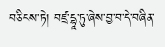བཅིངས་ཏེ། བཛྲ་དྷཱ་ཏུ་ཞེས་བྱ་བ་དེ་བཞིན་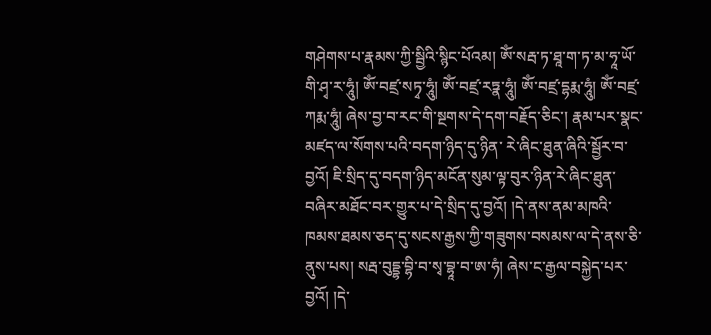གཤེགས་པ་རྣམས་ཀྱི་སྦྱིའི་སྙིང་པོའམ། ཨོཾ་སརྦ་ཏ་ཐཱ་ག་ཏ་མ་ཧཱ་ཡོ་གི་ཤྭ་ར་ཧཱུཾ། ཨོཾ་བཛྲ་སཏྭ་ཧཱུཾ། ཨོཾ་བཛྲ་རཏྣ་ཧཱུཾ། ཨོཾ་བཛྲ་དྷརྨ་ཧཱུཾ། ཨོཾ་བཛྲ་ཀརྨ་ཧཱུཾ། ཞེས་བྱ་བ་རང་གི་སྔགས་དེ་དག་བརྗོད་ཅིང་། རྣམ་པར་སྣང་མཛད་ལ་སོགས་པའི་བདག་ཉིད་དུ་ཉིན་ རེ་ཞིང་ཐུན་ཞིའི་སྦྱོར་བ་བྱའོ། ཇི་སྲིད་དུ་བདག་ཉིད་མངོན་སུམ་ལྟ་བུར་ཉིན་རེ་ཞིང་ཐུན་བཞིར་མཐོང་བར་གྱུར་པ་དེ་སྲིད་དུ་བྱའོ། །དེ་ནས་ནམ་མཁའི་ཁམས་ཐམས་ཅད་དུ་སངས་རྒྱས་ཀྱི་གཟུགས་བསམས་ལ་དེ་ནས་ཅི་ནུས་པས། སརྦ་བུདྡྷ་བྷི་བ་སྭ་བྷཱ་བ་ཨ་ཧཾ། ཞེས་ང་རྒྱལ་བསྐྱེད་པར་ བྱའོ། །དེ་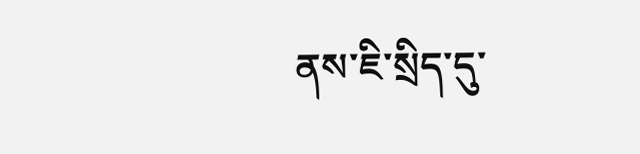ནས་ཇི་སྲིད་དུ་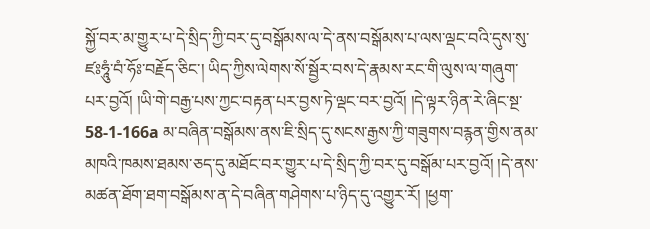སྐྱོ་བར་མ་གྱུར་པ་དེ་སྲིད་ཀྱི་བར་དུ་བསྒོམས་ལ་དེ་ནས་བསྒོམས་པ་ལས་ལྡང་བའི་དུས་སུ་ཛཿཧཱུཾ་བཾ་ཧོཿ་བརྗོད་ཅིང་། ཡིད་ཀྱིས་ལེགས་སོ་སྦྱོར་བས་དེ་རྣམས་རང་གི་ལུས་ལ་གཞུག་པར་བྱའོ། །ཡི་གེ་བརྒྱ་པས་ཀྱང་བརྟན་པར་བྱས་ཏེ་ལྡང་བར་བྱའོ། །དེ་ལྟར་ཉིན་རེ་ཞིང་སྔ་ 58-1-166a མ་བཞིན་བསྒོམས་ནས་ཇི་སྲིད་དུ་སངས་རྒྱས་ཀྱི་གཟུགས་བརྙན་གྱིས་ནམ་མཁའི་ཁམས་ཐམས་ཅད་དུ་མཐོང་བར་གྱུར་པ་དེ་སྲིད་ཀྱི་བར་དུ་བསྒོམ་པར་བྱའོ། །དེ་ནས་མཚན་ཐོག་ཐག་བསྒོམས་ན་དེ་བཞིན་གཤེགས་པ་ཉིད་དུ་འགྱུར་རོ། །ཕྱག་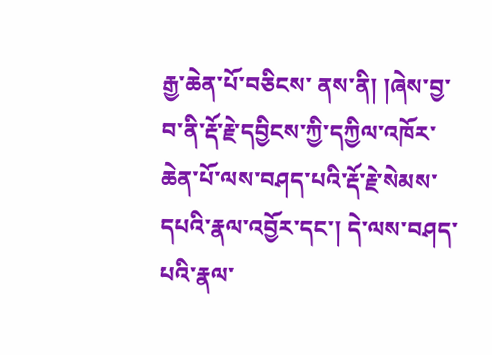རྒྱ་ཆེན་པོ་བཅིངས་ ནས་ནི། །ཞེས་བྱ་བ་ནི་རྡོ་རྗེ་དབྱིངས་ཀྱི་དཀྱིལ་འཁོར་ཆེན་པོ་ལས་བཤད་པའི་རྡོ་རྗེ་སེམས་དཔའི་རྣལ་འབྱོར་དང་། དེ་ལས་བཤད་པའི་རྣལ་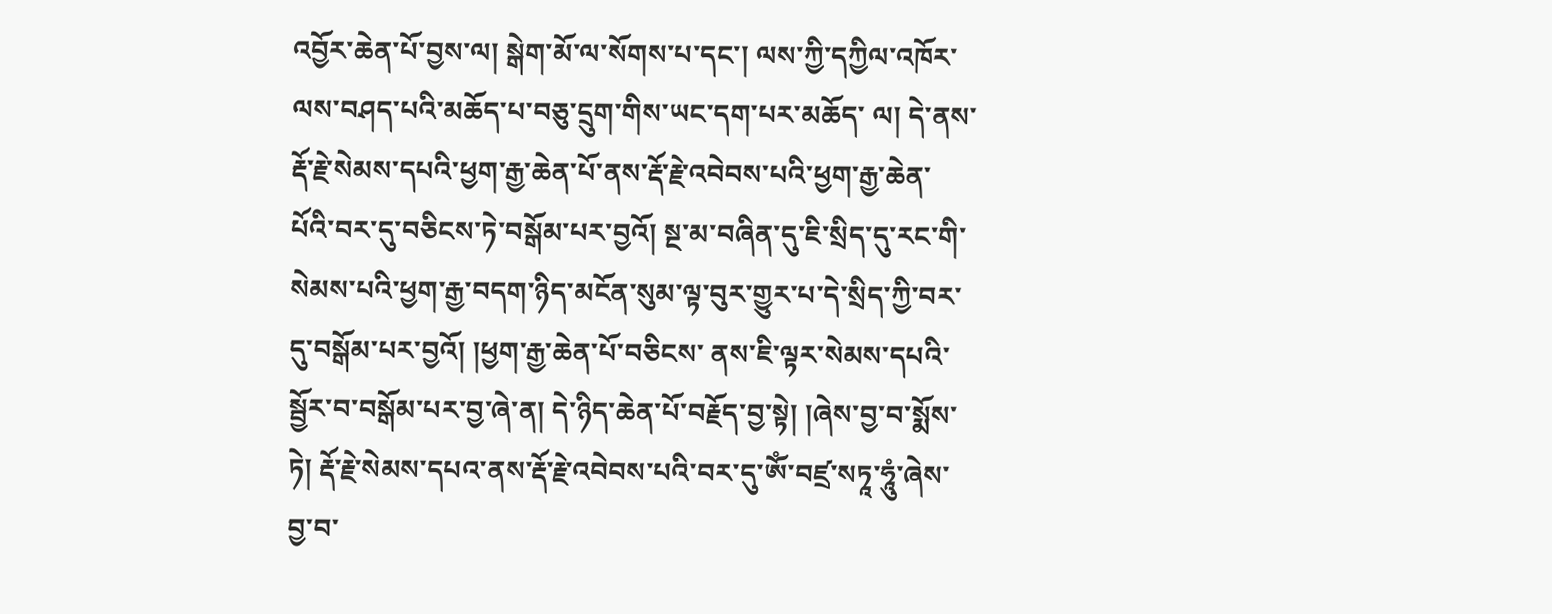འབྱོར་ཆེན་པོ་བྱས་ལ། སྒེག་མོ་ལ་སོགས་པ་དང་། ལས་ཀྱི་དཀྱིལ་འཁོར་ལས་བཤད་པའི་མཆོད་པ་བཅུ་དྲུག་གིས་ཡང་དག་པར་མཆོད་ ལ། དེ་ནས་རྡོ་རྗེ་སེམས་དཔའི་ཕྱག་རྒྱ་ཆེན་པོ་ནས་རྡོ་རྗེ་འབེབས་པའི་ཕྱག་རྒྱ་ཆེན་པོའི་བར་དུ་བཅིངས་ཏེ་བསྒོམ་པར་བྱའོ། སྔ་མ་བཞིན་དུ་ཇི་སྲིད་དུ་རང་གི་སེམས་པའི་ཕྱག་རྒྱ་བདག་ཉིད་མངོན་སུམ་ལྟ་བུར་གྱུར་པ་དེ་སྲིད་ཀྱི་བར་དུ་བསྒོམ་པར་བྱའོ། །ཕྱག་རྒྱ་ཆེན་པོ་བཅིངས་ ནས་ཇི་ལྟར་སེམས་དཔའི་སྦྱོར་བ་བསྒོམ་པར་བྱ་ཞེ་ན། དེ་ཉིད་ཆེན་པོ་བརྗོད་བྱ་སྟེ། །ཞེས་བྱ་བ་སྨོས་ཏེ། རྡོ་རྗེ་སེམས་དཔའ་ནས་རྡོ་རྗེ་འབེབས་པའི་བར་དུ་ཨོཾ་བཛྲ་སཏཱ་ཧཱུཾ་ཞེས་བྱ་བ་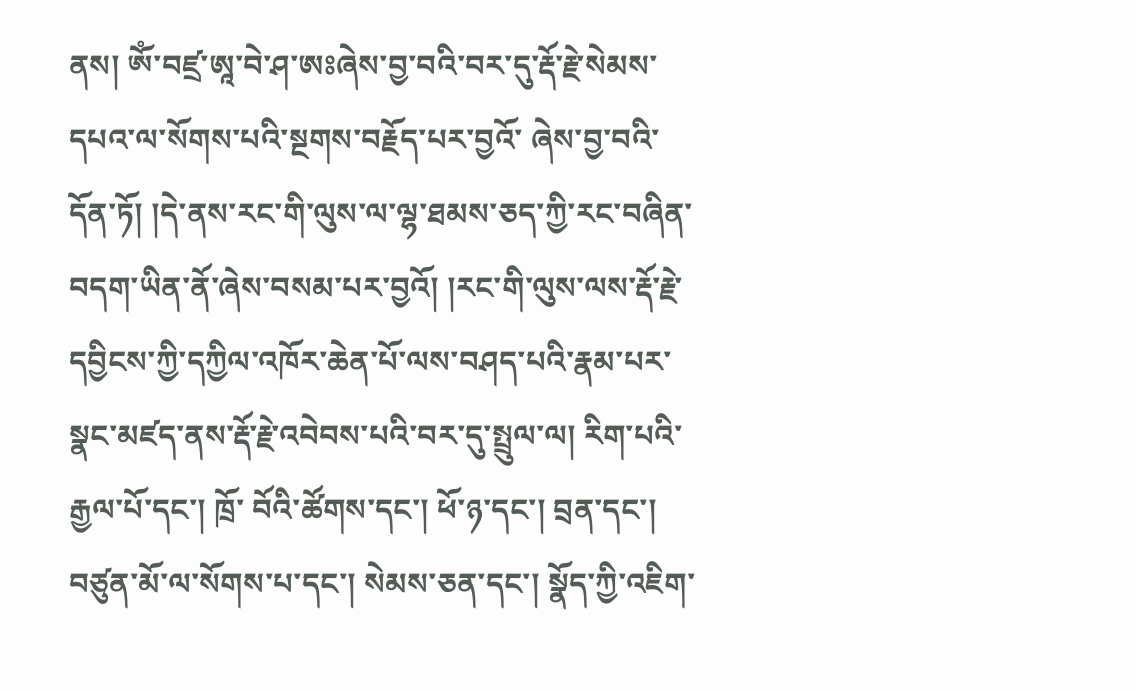ནས། ཨོཾ་བཛྲ་ཨཱ་བེ་ཤ་ཨཿཞེས་བྱ་བའི་བར་དུ་རྡོ་རྗེ་སེམས་དཔའ་ལ་སོགས་པའི་སྔགས་བརྗོད་པར་བྱའོ་ ཞེས་བྱ་བའི་དོན་ཏོ། །དེ་ནས་རང་གི་ལུས་ལ་ལྷ་ཐམས་ཅད་ཀྱི་རང་བཞིན་བདག་ཡིན་ནོ་ཞེས་བསམ་པར་བྱའོ། །རང་གི་ལུས་ལས་རྡོ་རྗེ་དབྱིངས་ཀྱི་དཀྱིལ་འཁོར་ཆེན་པོ་ལས་བཤད་པའི་རྣམ་པར་སྣང་མཛད་ནས་རྡོ་རྗེ་འབེབས་པའི་བར་དུ་སྤྲུལ་ལ། རིག་པའི་རྒྱལ་པོ་དང་། ཁྲོ་ བོའི་ཚོགས་དང་། ཕོ་ཉ་དང་། བྲན་དང་། བཙུན་མོ་ལ་སོགས་པ་དང་། སེམས་ཅན་དང་། སྣོད་ཀྱི་འཇིག་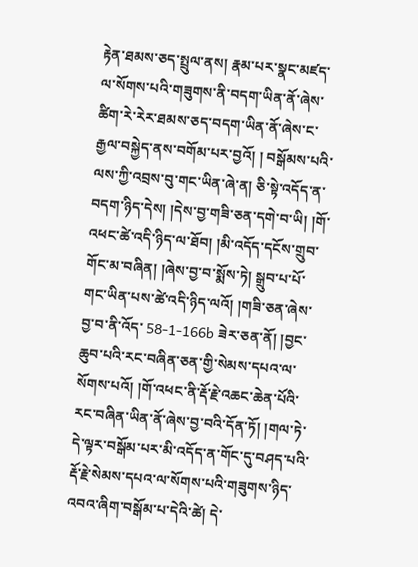རྟེན་ཐམས་ཅད་སྤྲུལ་ནས། རྣམ་པར་སྣང་མཛད་ལ་སོགས་པའི་གཟུགས་ནི་བདག་ཡིན་ནོ་ཞེས་ཚིག་རེ་རེར་ཐམས་ཅད་བདག་ཡིན་ནོ་ཞེས་ང་རྒྱལ་བསྐྱེད་ནས་བགོམ་པར་བྱའོ། ། བསྒོམས་པའི་ལས་ཀྱི་འབྲས་བུ་གང་ཡིན་ཞེ་ན། ཅི་སྟེ་འདོད་ན་བདག་ཉིད་དེས། །དེས་བྱ་གཟི་ཅན་དགེ་བ་ཡི། །གོ་འཕང་ཚེ་འདི་ཉིད་ལ་ཐོབ། །མི་འདོད་དངོས་གྲུབ་གོང་མ་བཞིན། །ཞེས་བྱ་བ་སྨོས་ཏེ། སྒྲུབ་པ་པོ་གང་ཡིན་པས་ཚེ་འདི་ཉིད་ལའོ། །གཟི་ཅན་ཞེས་བྱ་བ་ནི་འོད་ 58-1-166b ཟེར་ཅན་ནོ། །བྱང་ཆུབ་པའི་རང་བཞིན་ཅན་གྱི་སེམས་དཔའ་ལ་སོགས་པའོ། །གོ་འཕང་ནི་རྡོ་རྗེ་འཆང་ཆེན་པོའི་རང་བཞིན་ཡིན་ནོ་ཞེས་བྱ་བའི་དོན་ཏོ། །གལ་ཏེ་དེ་ལྟར་བསྒོམ་པར་མི་འདོད་ན་གོང་དུ་བཤད་པའི་རྡོ་རྗེ་སེམས་དཔའ་ལ་སོགས་པའི་གཟུགས་ཉིད་འབའ་ཞིག་བསྒོམ་པ་དེའི་ཚེ། དེ་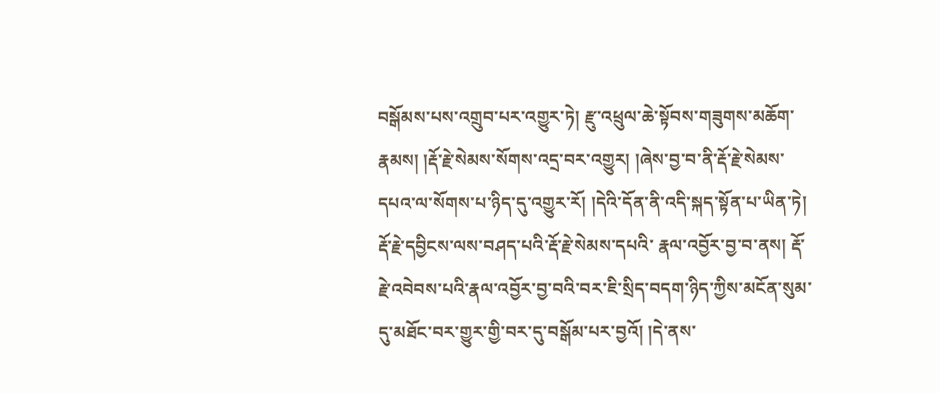བསྒོམས་པས་འགྲུབ་པར་འགྱུར་ཏེ། རྫུ་འཕྲུལ་ཆེ་སྟོབས་གཟུགས་མཆོག་རྣམས། །རྡོ་རྗེ་སེམས་སོགས་འདྲ་བར་འགྱུར། །ཞེས་བྱ་བ་ནི་རྡོ་རྗེ་སེམས་དཔའ་ལ་སོགས་པ་ཉིད་དུ་འགྱུར་རོ། །དེའི་དོན་ནི་འདི་སྐད་སྟོན་པ་ཡིན་ཏེ། རྡོ་རྗེ་དབྱིངས་ལས་བཤད་པའི་རྡོ་རྗེ་སེམས་དཔའི་ རྣལ་འབྱོར་བྱ་བ་ནས། རྡོ་རྗེ་འབེབས་པའི་རྣལ་འབྱོར་བྱ་བའི་བར་ཇི་སྲིད་བདག་ཉིད་ཀྱིས་མངོན་སུམ་དུ་མཐོང་བར་གྱུར་གྱི་བར་དུ་བསྒོམ་པར་བྱའོ། །དེ་ནས་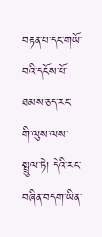བརྟན་པ་དང་གཡོ་བའི་དངོས་པོ་ཐམས་ཅད་རང་གི་ལུས་ལས་སྤྲུལ་ཏེ། དེའི་རང་བཞིན་བདག་ཡིན་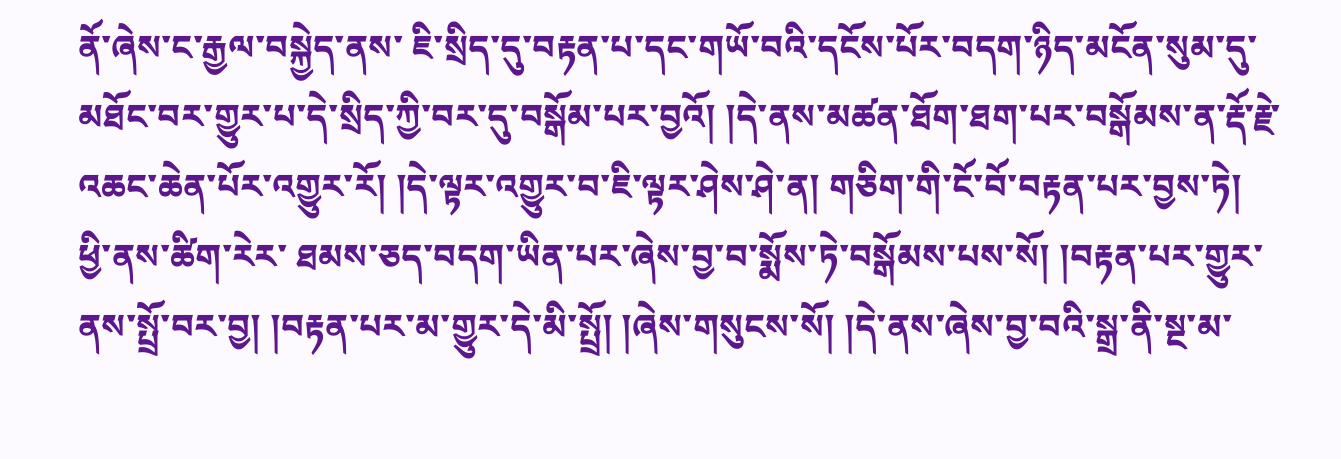ནོ་ཞེས་ང་རྒྱལ་བསྐྱེད་ནས་ ཇི་སྲིད་དུ་བརྟན་པ་དང་གཡོ་བའི་དངོས་པོར་བདག་ཉིད་མངོན་སུམ་དུ་མཐོང་བར་གྱུར་པ་དེ་སྲིད་ཀྱི་བར་དུ་བསྒོམ་པར་བྱའོ། །དེ་ནས་མཚན་ཐོག་ཐག་པར་བསྒོམས་ན་རྡོ་རྗེ་འཆང་ཆེན་པོར་འགྱུར་རོ། །དེ་ལྟར་འགྱུར་བ་ཇི་ལྟར་ཤེས་ཤེ་ན། གཅིག་གི་ངོ་བོ་བརྟན་པར་བྱས་ཏེ། ཕྱི་ནས་ཚིག་རེར་ ཐམས་ཅད་བདག་ཡིན་པར་ཞེས་བྱ་བ་སྨོས་ཏེ་བསྒོམས་པས་སོ། །བརྟན་པར་གྱུར་ནས་སྤྲོ་བར་བྱ། །བརྟན་པར་མ་གྱུར་དེ་མི་སྤྲོ། །ཞེས་གསུངས་སོ། །དེ་ནས་ཞེས་བྱ་བའི་སྒྲ་ནི་སྔ་མ་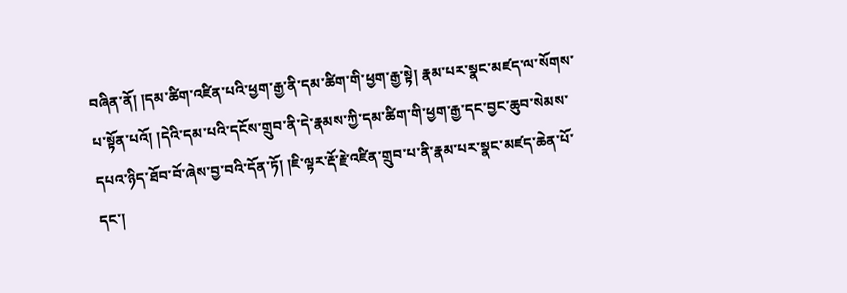བཞིན་ནོ། །དམ་ཚིག་འཛིན་པའི་ཕྱག་རྒྱ་ནི་དམ་ཚིག་གི་ཕྱག་རྒྱ་སྟེ། རྣམ་པར་སྣང་མཛད་ལ་སོགས་ པ་སྟོན་པའོ། །དེའི་དམ་པའི་དངོས་གྲུབ་ནི་དེ་རྣམས་ཀྱི་དམ་ཚིག་གི་ཕྱག་རྒྱ་དང་བྱང་ཆུབ་སེམས་དཔའ་ཉིད་ཐོབ་བོ་ཞེས་བྱ་བའི་དོན་ཏོ། །ཇི་ལྟར་རྡོ་རྗེ་འཛིན་གྲུབ་པ་ནི་རྣམ་པར་སྣང་མཛད་ཆེན་པོ་དང་།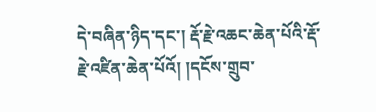དེ་བཞིན་ཉིད་དང་། རྡོ་རྗེ་འཆང་ཆེན་པོའི་རྡོ་རྗེ་འཛིན་ཆེན་པོའོ། །དངོས་གྲུབ་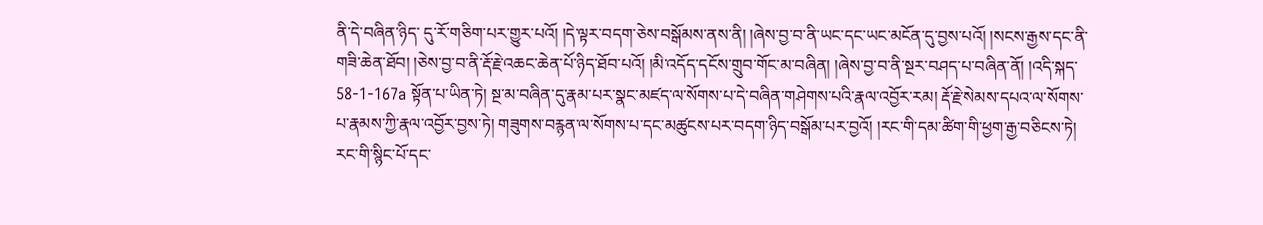ནི་དེ་བཞིན་ཉིད་ དུ་རོ་གཅིག་པར་གྱུར་པའོ། །དེ་ལྟར་བདག་ཅེས་བསྒོམས་ནས་ནི། །ཞེས་བྱ་བ་ནི་ཡང་དང་ཡང་མངོན་དུ་བྱས་པའོ། །སངས་རྒྱས་དང་ནི་གཟི་ཆེན་ཐོབ། །ཅེས་བྱ་བ་ནི་རྡོ་རྗེ་འཆང་ཆེན་པོ་ཉིད་ཐོབ་པའོ། །མི་འདོད་དངོས་གྲུབ་གོང་མ་བཞིན། །ཞེས་བྱ་བ་ནི་སྔར་བཤད་པ་བཞིན་ནོ། །འདི་སྐད་ 58-1-167a སྟོན་པ་ཡིན་ཏེ། སྔ་མ་བཞིན་དུ་རྣམ་པར་སྣང་མཛད་ལ་སོགས་པ་དེ་བཞིན་གཤེགས་པའི་རྣལ་འབྱོར་རམ། རྡོ་རྗེ་སེམས་དཔའ་ལ་སོགས་པ་རྣམས་ཀྱི་རྣལ་འབྱོར་བྱས་ཏེ། གཟུགས་བརྙན་ལ་སོགས་པ་དང་མཚུངས་པར་བདག་ཉིད་བསྒོམ་པར་བྱའོ། །རང་གི་དམ་ཚིག་གི་ཕྱག་རྒྱ་བཅིངས་ཏེ། རང་གི་སྙིང་པོ་དང་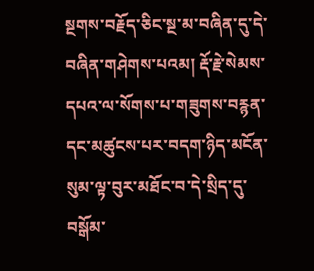སྔགས་བརྗོད་ཅིང་སྔ་མ་བཞིན་དུ་དེ་བཞིན་གཤེགས་པའམ། རྡོ་རྗེ་སེམས་དཔའ་ལ་སོགས་པ་གཟུགས་བརྙན་དང་མཚུངས་པར་བདག་ཉིད་མངོན་སུམ་ལྟ་བུར་མཐོང་བ་དེ་སྲིད་དུ་བསྒོམ་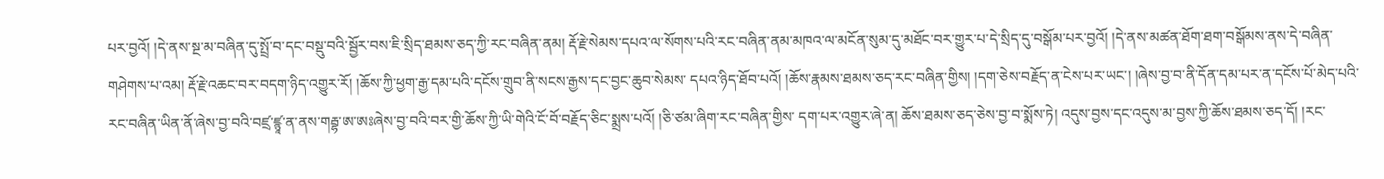པར་བྱའོ། །དེ་ནས་སྔ་མ་བཞིན་དུ་སྤྲོ་བ་དང་བསྡུ་བའི་སྦྱོར་བས་ཇི་སྲིད་ཐམས་ཅད་ཀྱི་རང་བཞིན་ནམ། རྡོ་རྗེ་སེམས་དཔའ་ལ་སོགས་པའི་རང་བཞིན་ནམ་མཁའ་ལ་མངོན་སུམ་དུ་མཐོང་བར་གྱུར་པ་དེ་སྲིད་དུ་བསྒོམ་པར་བྱའོ། །དེ་ནས་མཚན་ཐོག་ཐག་བསྒོམས་ནས་དེ་བཞིན་གཤེགས་པ་འམ། རྡོ་རྗེ་འཆང་བར་བདག་ཉིད་འགྱུར་རོ། །ཆོས་ཀྱི་ཕྱག་རྒྱ་དམ་པའི་དངོས་གྲུབ་ནི་སངས་རྒྱས་དང་བྱང་ཆུབ་སེམས་ དཔའ་ཉིད་ཐོབ་པའོ། །ཆོས་རྣམས་ཐམས་ཅད་རང་བཞིན་གྱིས། །དག་ཅེས་བརྗོད་ན་ངེས་པར་ཡང་། །ཞེས་བྱ་བ་ནི་དོན་དམ་པར་ན་དངོས་པོ་མེད་པའི་རང་བཞིན་ཡིན་ནོ་ཞེས་བྱ་བའི་བཛྲ་ཛྙཱ་ན་ནས་གརྦྷ་ཨ་ཨཿཞེས་བྱ་བའི་བར་གྱི་ཆོས་ཀྱི་ཡི་གེའི་ངོ་བོ་བརྗོད་ཅིང་སྨྲས་པའོ། །ཅི་ཙམ་ཞིག་རང་བཞིན་གྱིས་ དག་པར་འགྱུར་ཞེ་ན། ཆོས་ཐམས་ཅད་ཅེས་བྱ་བ་སྨོས་ཏེ། འདུས་བྱས་དང་འདུས་མ་བྱས་ཀྱི་ཆོས་ཐམས་ཅད་དོ། །རང་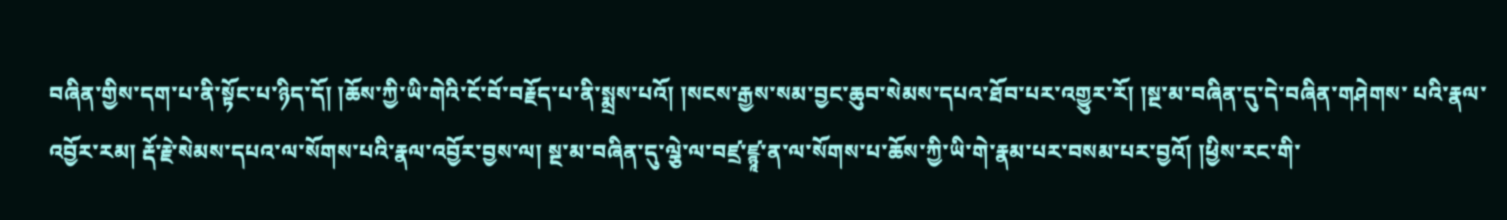བཞིན་གྱིས་དག་པ་ནི་སྟོང་པ་ཉིད་དོ། །ཆོས་ཀྱི་ཡི་གེའི་ངོ་བོ་བརྗོད་པ་ནི་སྨྲས་པའོ། །སངས་རྒྱས་སམ་བྱང་ཆུབ་སེམས་དཔའ་ཐོབ་པར་འགྱུར་རོ། །སྔ་མ་བཞིན་དུ་དེ་བཞིན་གཤེགས་ པའི་རྣལ་འབྱོར་རམ། རྡོ་རྗེ་སེམས་དཔའ་ལ་སོགས་པའི་རྣལ་འབྱོར་བྱས་ལ། སྔ་མ་བཞིན་དུ་ལྕེ་ལ་བཛྲ་ཛྙཱ་ན་ལ་སོགས་པ་ཆོས་ཀྱི་ཡི་གེ་རྣམ་པར་བསམ་པར་བྱའོ། །ཕྱིས་རང་གི་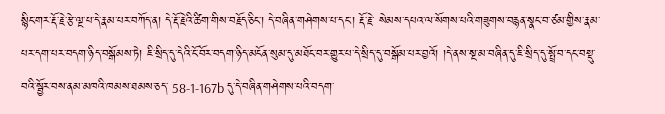སྙིང་གར་རྡོ་རྗེ་རྩེ་ལྔ་པ་དེ་རྣམ་པར་བཀོད་ན། དེ་རྡོ་རྗེའི་ཚིག་གིས་བརྗོད་ཅིང་། དེ་བཞིན་གཤེགས་པ་དང་། རྡོ་རྗེ་ སེམས་དཔའ་ལ་སོགས་པའི་གཟུགས་བརྙན་སྣང་བ་ཙམ་གྱིས་རྣམ་པར་དག་པར་བདག་ཉིད་བསྒོམས་ཏེ། ཇི་སྲིད་དུ་དེའི་ངོ་བོར་བདག་ཉིད་མངོན་སུམ་དུ་མཐོང་བར་གྱུར་པ་དེ་སྲིད་དུ་བསྒོམ་པར་བྱའོ། །དེ་ནས་སྔ་མ་བཞིན་དུ་ཇི་སྲིད་དུ་སྤྲོ་བ་དང་བསྡུ་བའི་སྦྱོར་བས་ནམ་མཁའི་ཁམས་ཐམས་ཅད་ 58-1-167b དུ་དེ་བཞིན་གཤེགས་པའི་བདག་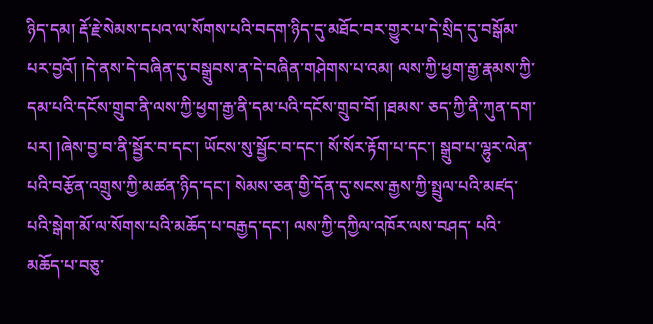ཉིད་དམ། རྡོ་རྗེ་སེམས་དཔའ་ལ་སོགས་པའི་བདག་ཉིད་དུ་མཐོང་བར་གྱུར་པ་དེ་སྲིད་དུ་བསྒོམ་པར་བྱའོ། །དེ་ནས་དེ་བཞིན་དུ་བསྒྲུབས་ན་དེ་བཞིན་གཤེགས་པ་འམ། ལས་ཀྱི་ཕྱག་རྒྱ་རྣམས་ཀྱི་དམ་པའི་དངོས་གྲུབ་ནི་ལས་ཀྱི་ཕྱག་རྒྱ་ནི་དམ་པའི་དངོས་གྲུབ་བོ། །ཐམས་ ཅད་ཀྱི་ནི་ཀུན་དག་པར། །ཞེས་བྱ་བ་ནི་སྦྱོར་བ་དང་། ཡོངས་སུ་སྦྱོང་བ་དང་། སོ་སོར་རྟོག་པ་དང་། སྒྲུབ་པ་ལྷུར་ལེན་པའི་བརྩོན་འགྲུས་ཀྱི་མཚན་ཉིད་དང་། སེམས་ཅན་གྱི་དོན་དུ་སངས་རྒྱས་ཀྱི་སྤྲུལ་པའི་མཛད་པའི་སྒེག་མོ་ལ་སོགས་པའི་མཆོད་པ་བརྒྱད་དང་། ལས་ཀྱི་དཀྱིལ་འཁོར་ལས་བཤད་ པའི་མཆོད་པ་བཅུ་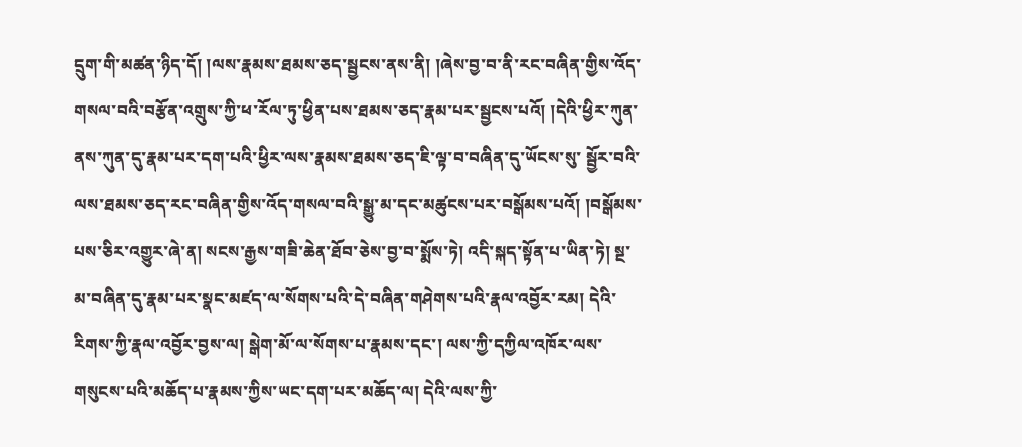དྲུག་གི་མཚན་ཉིད་དོ། །ལས་རྣམས་ཐམས་ཅད་སྦྱངས་ནས་ནི། །ཞེས་བྱ་བ་ནི་རང་བཞིན་གྱིས་འོད་གསལ་བའི་བརྩོན་འགྲུས་ཀྱི་ཕ་རོལ་ཏུ་ཕྱིན་པས་ཐམས་ཅད་རྣམ་པར་སྦྱངས་པའོ། །དེའི་ཕྱིར་ཀུན་ནས་ཀུན་དུ་རྣམ་པར་དག་པའི་ཕྱིར་ལས་རྣམས་ཐམས་ཅད་ཇི་ལྟ་བ་བཞིན་དུ་ཡོངས་སུ་ སྦྱོར་བའི་ལས་ཐམས་ཅད་རང་བཞིན་གྱིས་འོད་གསལ་བའི་སྒྱུ་མ་དང་མཚུངས་པར་བསྒོམས་པའོ། །བསྒོམས་པས་ཅིར་འགྱུར་ཞེ་ན། སངས་རྒྱས་གཟི་ཆེན་ཐོབ་ཅེས་བྱ་བ་སྨོས་ཏེ། འདི་སྐད་སྟོན་པ་ཡིན་ཏེ། སྔ་མ་བཞིན་དུ་རྣམ་པར་སྣང་མཛད་ལ་སོགས་པའི་དེ་བཞིན་གཤེགས་པའི་རྣལ་འབྱོར་རམ། དེའི་རིགས་ཀྱི་རྣལ་འབྱོར་བྱས་ལ། སྒེག་མོ་ལ་སོགས་པ་རྣམས་དང་། ལས་ཀྱི་དཀྱིལ་འཁོར་ལས་གསུངས་པའི་མཆོད་པ་རྣམས་ཀྱིས་ཡང་དག་པར་མཆོད་ལ། དེའི་ལས་ཀྱི་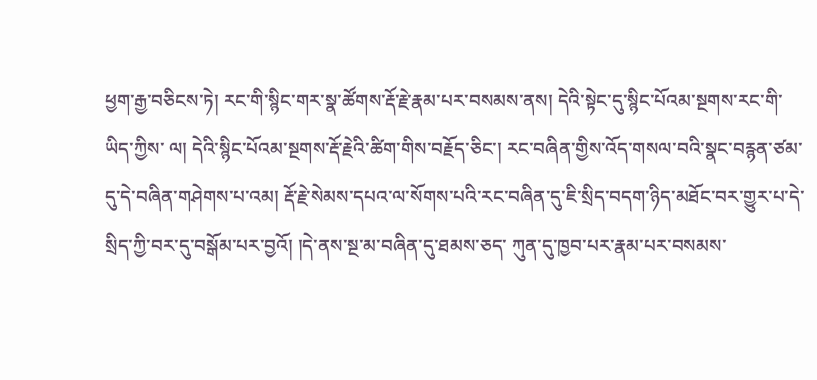ཕྱག་རྒྱ་བཅིངས་ཏེ། རང་གི་སྙིང་གར་སྣ་ཚོགས་རྡོ་རྗེ་རྣམ་པར་བསམས་ནས། དེའི་སྟེང་དུ་སྙིང་པོའམ་སྔགས་རང་གི་ཡིད་ཀྱིས་ ལ། དེའི་སྙིང་པོའམ་སྔགས་རྡོ་རྗེའི་ཚིག་གིས་བརྗོད་ཅིང་། རང་བཞིན་གྱིས་འོད་གསལ་བའི་སྣང་བརྙན་ཙམ་དུ་དེ་བཞིན་གཤེགས་པ་འམ། རྡོ་རྗེ་སེམས་དཔའ་ལ་སོགས་པའི་རང་བཞིན་དུ་ཇི་སྲིད་བདག་ཉིད་མཐོང་བར་གྱུར་པ་དེ་སྲིད་ཀྱི་བར་དུ་བསྒོམ་པར་བྱའོ། །དེ་ནས་སྔ་མ་བཞིན་དུ་ཐམས་ཅད་ ཀུན་དུ་ཁྱབ་པར་རྣམ་པར་བསམས་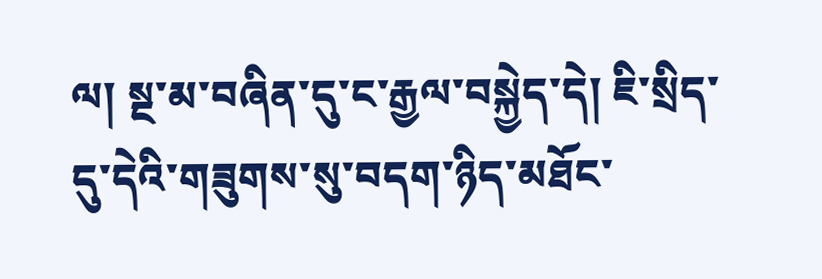ལ། སྔ་མ་བཞིན་དུ་ང་རྒྱལ་བསྐྱེད་དེ། ཇི་སྲིད་དུ་དེའི་གཟུགས་སུ་བདག་ཉིད་མཐོང་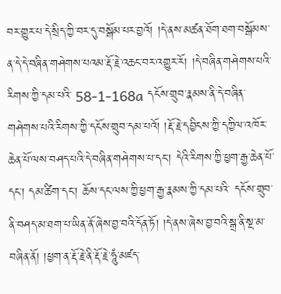བར་གྱུར་པ་དེ་སྲིད་ཀྱི་བར་དུ་བསྒོམ་པར་བྱའོ། །དེ་ནས་མཚན་ཐོག་ཐག་བསྒོམས་ན་དེ་དེ་བཞིན་གཤེགས་པའམ་རྡོ་རྗེ་འཆང་བར་འགྱུར་རོ། །དེ་བཞིན་གཤེགས་པའི་རིགས་ཀྱི་དམ་པའི་ 58-1-168a དངོས་གྲུབ་རྣམས་ནི་དེ་བཞིན་གཤེགས་པའི་རིགས་ཀྱི་དངོས་གྲུབ་དམ་པའོ། །རྡོ་རྗེ་དབྱིངས་ཀྱི་དཀྱིལ་འཁོར་ཆེན་པོ་ལས་བཤད་པའི་དེ་བཞིན་གཤེགས་པ་དང་། དེའི་རིགས་ཀྱི་ཕྱག་རྒྱ་ཆེན་པོ་དང་། དམ་ཚིག་དང་། ཆོས་དང་ལས་ཀྱི་ཕྱག་རྒྱ་རྣམས་ཀྱི་དམ་པའི་ དངོས་གྲུབ་ནི་བཤད་མ་ཐག་པ་ཡིན་ནོ་ཞེས་བྱ་བའི་དོན་ཏོ། །དེ་ནས་ཞེས་བྱ་བའི་སྒྲ་ནི་སྔ་མ་བཞིན་ནོ། །ཕྱག་ན་རྡོ་རྗེ་ནི་རྡོ་རྗེ་ཧཱུཾ་མཛད་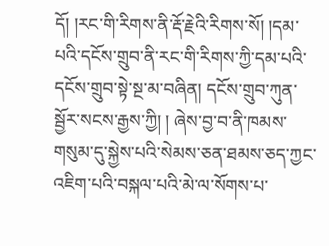དོ། །རང་གི་རིགས་ནི་རྡོ་རྗེའི་རིགས་སོ། །དམ་པའི་དངོས་གྲུབ་ནི་རང་གི་རིགས་ཀྱི་དམ་པའི་དངོས་གྲུབ་སྟེ་སྔ་མ་བཞིན། དངོས་གྲུབ་ཀུན་སྦྱོར་སངས་རྒྱས་ཀྱི། ། ཞེས་བྱ་བ་ནི་ཁམས་གསུམ་དུ་སྐྱེས་པའི་སེམས་ཅན་ཐམས་ཅད་ཀྱང་འཇིག་པའི་བསྐལ་པའི་མེ་ལ་སོགས་པ་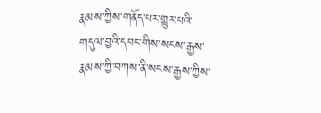རྣམས་ཀྱིས་གནོད་པར་གྱུར་པའི་གདུལ་བྱའི་དབང་གིས་སངས་རྒྱས་རྣམས་ཀྱི་བཀས་ནི་སངས་རྒྱས་ཀྱིས་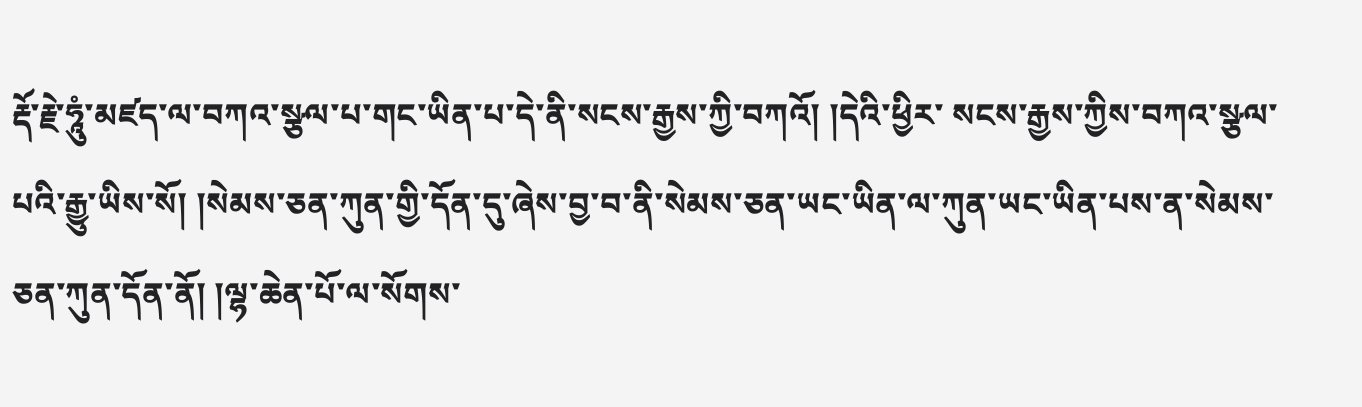རྡོ་རྗེ་ཧཱུཾ་མཛད་ལ་བཀའ་སྩལ་པ་གང་ཡིན་པ་དེ་ནི་སངས་རྒྱས་ཀྱི་བཀའོ། །དེའི་ཕྱིར་ སངས་རྒྱས་ཀྱིས་བཀའ་སྩལ་པའི་རྒྱུ་ཡིས་སོ། །སེམས་ཅན་ཀུན་གྱི་དོན་དུ་ཞེས་བྱ་བ་ནི་སེམས་ཅན་ཡང་ཡིན་ལ་ཀུན་ཡང་ཡིན་པས་ན་སེམས་ཅན་ཀུན་དོན་ནོ། །ལྷ་ཆེན་པོ་ལ་སོགས་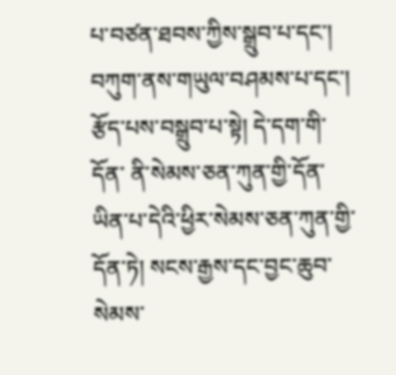པ་བཙན་ཐབས་ཀྱིས་སྒྲུབ་པ་དང་། བཀུག་ནས་གཡུལ་བཤམས་པ་དང་། རྩོད་པས་བསྒྲུབ་པ་སྟེ། དེ་དག་གི་དོན་ ནི་སེམས་ཅན་ཀུན་གྱི་དོན་ཡིན་པ་དེའི་ཕྱིར་སེམས་ཅན་ཀུན་གྱི་དོན་ཏེ། སངས་རྒྱས་དང་བྱང་ཆུབ་སེམས་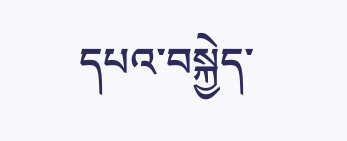དཔའ་བསྐྱེད་